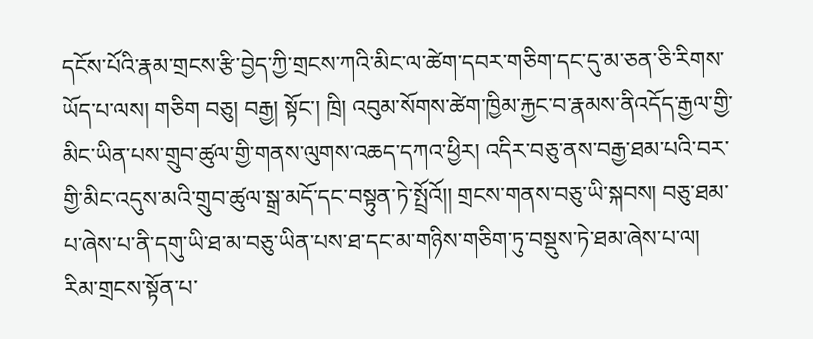དངོས་པོའི་རྣམ་གྲངས་རྩི་བྱེད་ཀྱི་གྲངས་ཀའི་མིང་ལ་ཚེག་དབར་གཅིག་དང་དུ་མ་ཅན་ཅི་རིགས་ཡོད་པ་ལས། གཅིག བཅུ། བརྒྱ། སྟོང་། ཁྲི། འབུམ་སོགས་ཚེག་ཁྱིམ་རྐྱང་བ་རྣམས་ནིའདོད་རྒྱལ་གྱི་མིང་ཡིན་པས་གྲུབ་ཚུལ་གྱི་གནས་ལུགས་འཆད་དཀའ་ཕྱིར། འདིར་བཅུ་ནས་བརྒྱ་ཐམ་པའི་བར་གྱི་མིང་འདུས་མའི་གྲུབ་ཚུལ་སྒྲ་མདོ་དང་བསྟུན་ཏེ་སྤྲོའོ།། གྲངས་གནས་བཅུ་ཡི་སྐབས། བཅུ་ཐམ་པ་ཞེས་པ་ནི་དགུ་ཡི་ཐ་མ་བཅུ་ཡིན་པས་ཐ་དང་མ་གཉིས་གཅིག་ཏུ་བསྡུས་ཏེ་ཐམ་ཞེས་པ་ལ། རིམ་གྲངས་སྟོན་པ་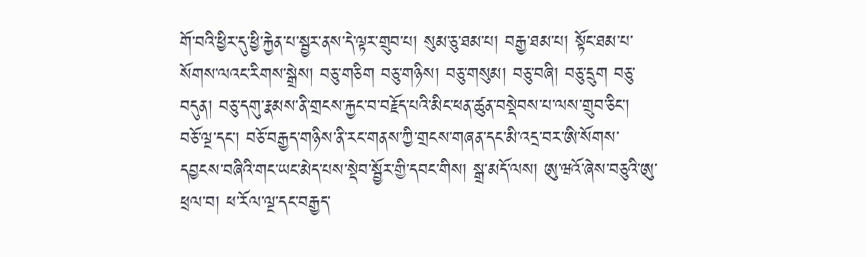གོ་བའི་ཕྱིར་དུ་ཕྱི་རྐྱེན་པ་སྦྱར་ནས་དེ་ལྟར་གྲུབ་པ། སུམ་ཅུ་ཐམ་པ། བརྒྱ་ཐམ་པ། སྟོང་ཐམ་པ་སོགས་ལའང་རིགས་སྒྲེས། བཅུ་གཅིག བཅུ་གཉིས། བཅུ་གསུམ། བཅུ་བཞི། བཅུ་དྲུག བཅུ་བདུན། བཅུ་དགུ་རྣམས་ནི་གྲངས་རྐྱང་བ་བརྗོད་པའི་མིང་ཕན་ཚུན་བསྡེབས་པ་ལས་གྲུབ་ཅིང་། བཅོ་ལྔ་དང་། བཅོ་བརྒྱད་གཉིས་ནི་རང་གནས་ཀྱི་གྲངས་གཞན་དང་མི་འདྲ་བར་ཨི་སོགས་དབྱངས་བཞིའི་གང་ཡང་མེད་པས་སྡེབ་སྦྱོར་གྱི་དབང་གིས། སྒྲ་མདོ་ལས། ཨུ་ཝའོ་ཞེས་བཅུའི་ཨུ་ཕྲལ་བ། ཕ་རོལ་ལྔ་དང་བརྒྱད་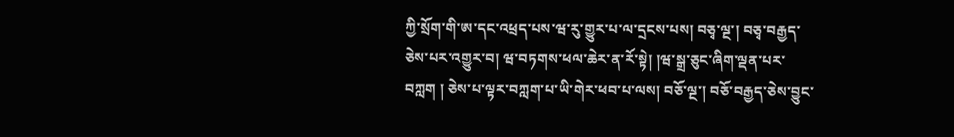ཀྱི་སྲོག་གི་ཨ་དང་འཕྲད་པས་ཝ་རུ་གྱུར་པ་ལ་དྲངས་པས། བཅྭ་ལྔ་། བཅྭ་བརྒྱད་ཅེས་པར་འགྱུར་བ། ཝ་བཏགས་ཕལ་ཆེར་ན་རོ་སྟེ། །ཝ་སྒྲ་ཅུང་ཞིག་ལྡན་པར་བཀླག ། ཅེས་པ་ལྟར་བཀླག་པ་ཡི་གེར་ཕབ་པ་ལས། བཅོ་ལྔ་། བཅོ་བརྒྱད་ཅེས་བྱུང་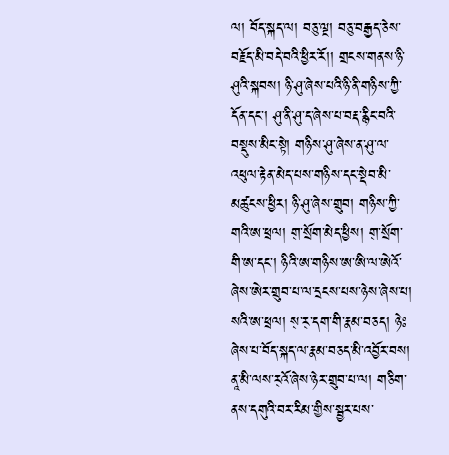ལ། བོད་སྐད་ལ། བཅུ་ལྔ། བཅུ་བརྒྱད་ཅེས་བརྗོད་མི་བདེ་བའི་ཕྱིར་རོ།། གྲངས་གནས་ཉི་ཤུའི་སྐབས། ཉི་ཤུ་ཞེས་པའི་ཉི་ནི་གཉིས་ཀྱི་དོན་དང་། ཤུ་ནི་ཤུ་ད་ཞེས་པ་བརྡ་རྙིང་བའི་བསྡུས་མིང་སྟེ། གཉིས་ཤུ་ཞེས་ན་ཤུ་ལ་འཕུལ་རྟེན་མེད་པས་གཉིས་དང་སྡེབ་མི་མཚུངས་ཕྱིར། ཉི་ཤུ་ཞེས་གྲུབ། གཉིས་ཀྱི་གའི་ཨ་ཕྲལ། ག྄་སྲོག་མེད་ཕྱིས། ག྄་སྲོག་གི་ཨ་དང་། ཉིའི་ཨ་གཉིས་ཨ་ཨི་ལ་ཨེའོ་ཞེས་ཨེར་གྲུབ་པ་ལ་དྲངས་པས་ཉེས་ཞེས་པ། སའི་ཨ་ཕྲལ། ས྄་ར྄་དག་གི་རྣམ་བཅད། ཉེཿཞེས་པ་བོད་སྐད་ལ་རྣམ་བཅད་མི་འབྱོར་བས། ནཱ་མི་ལས་ར྄འོ་ཞེས་ཉེར་གྲུབ་པ་ལ། གཅིག་ནས་དགུའི་བར་རིམ་གྱིས་སྦྱར་པས་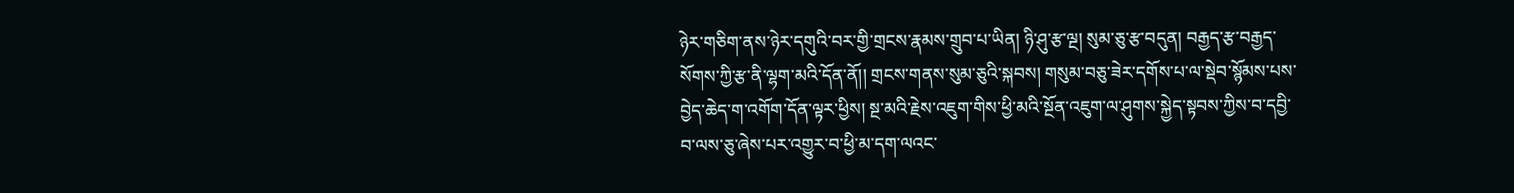ཉེར་གཅིག་ནས་ཉེར་དགུའི་བར་གྱི་གྲངས་རྣམས་གྲུབ་པ་ཡིན། ཉི་ཤུ་རྩ་ལྔ། སུམ་ཅུ་རྩ་བདུན། བརྒྱད་རྩ་བརྒྱད་སོགས་ཀྱི་རྩ་ནི་ལྷག་མའི་དོན་ནོ།། གྲངས་གནས་སུམ་ཅུའི་སྐབས། གསུམ་བཅུ་ཟེར་དགོས་པ་ལ་སྡེབ་སྙོམས་པས་བྱེད་ཆེད་ག་འགོག་དོན་ལྟར་ཕྱིས། སྔ་མའི་རྗེས་འཇུག་གིས་ཕྱི་མའི་སྔོན་འཇུག་ལ་ཤུགས་སྐྱེད་སྟབས་ཀྱིས་བ་དབྱི་བ་ལས་ཅུ་ཞེས་པར་འགྱུར་བ་ཕྱི་མ་དག་ལའང་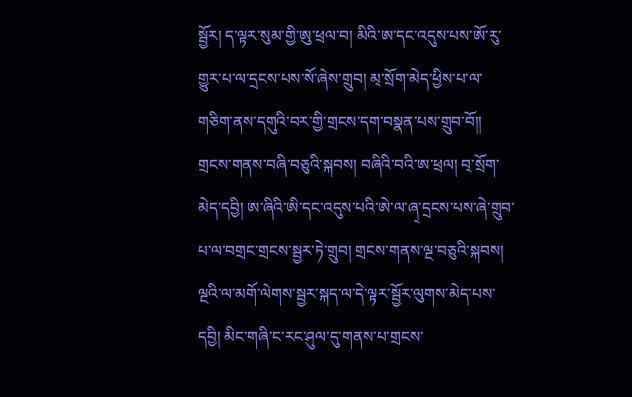སྦྱོར། ད་ལྟར་སུམ་གྱི་ཨུ་ཕྲལ་བ། མིའི་ཨ་དང་འདུས་པས་ཨོ་རུ་གྱུར་པ་ལ་དྲངས་པས་སོ་ཞེས་གྲུབ། མ྄་སྲོག་མེད་ཕྱིས་པ་ལ་གཅིག་ནས་དགུའི་བར་གྱི་གྲངས་དག་བསྣན་པས་གྲུབ་བོ།། གྲངས་གནས་བཞི་བཅུའི་སྐབས། བཞིའི་བའི་ཨ་ཕྲལ། བ྄་སྲོག་མེད་དབྱི། ཨ་ཞིའི་ཨི་དང་འདུས་པའི་ཨེ་ལ་ཞ྄་དྲངས་པས་ཞེ་གྲུབ་པ་ལ་བགྲང་གྲངས་སྦྱར་ཏེ་གྲུབ། གྲངས་གནས་ལྔ་བཅུའི་སྐབས། ལྔའི་ལ་མགོ་ལེགས་སྦྱར་སྐད་ལ་དེ་ལྟར་སྦྱོར་ལུགས་མེད་པས་དབྱི། མིང་གཞི་ང་རང་ཤུལ་དུ་གནས་པ་གྲངས་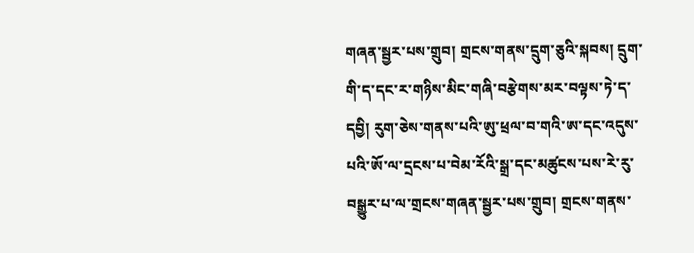གཞན་སྦྱར་པས་གྲུབ། གྲངས་གནས་དྲུག་ཅུའི་སྐབས། དྲུག་གི་ད་དང་ར་གཉིས་མིང་གཞི་བརྩེགས་མར་བལྟས་ཏེ་ད་དབྱི། རུག་ཅེས་གནས་པའི་ཨུ་ཕྲལ་བ་གའི་ཨ་དང་འདུས་པའི་ཨོ་ལ་དྲངས་པ་བེམ་རོའི་སྒྲ་དང་མཚུངས་པས་རེ་རུ་བསྒྱུར་པ་ལ་གྲངས་གཞན་སྦྱར་པས་གྲུབ། གྲངས་གནས་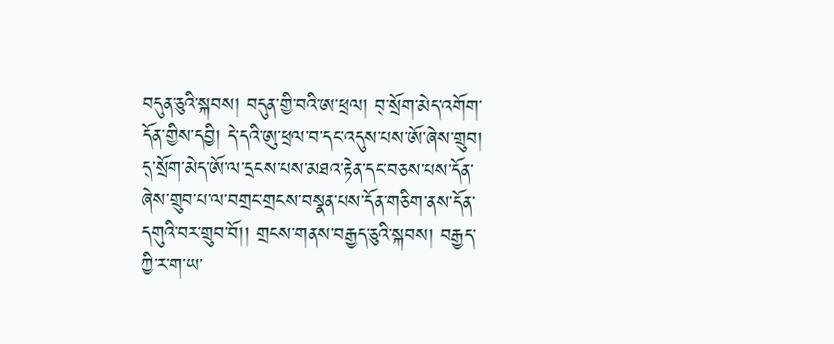བདུན་ཅུའི་སྐབས། བདུན་གྱི་བའི་ཨ་ཕྲལ། བ྄་སྲོག་མེད་འགོག་དོན་གྱིས་དབྱི། དེ་དའི་ཨུ་ཕྲལ་བ་དང་འདུས་པས་ཨོ་ཞེས་གྲུབ། ད྄་སྲོག་མེད་ཨོ་ལ་དྲངས་པས་མཐའ་རྟེན་དང་བཅས་པས་དོན་ཞེས་གྲུབ་པ་ལ་བགྲང་གྲངས་བསྣན་པས་དོན་གཅིག་ནས་དོན་དགུའི་བར་གྲུབ་བོ།། གྲངས་གནས་བརྒྱད་ཅུའི་སྐབས། བརྒྱད་ཀྱི་ར་ག་ཡ་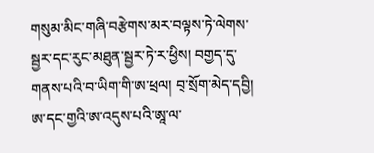གསུམ་མིང་གཞི་བརྩེགས་མར་བལྟས་ཏེ་ལེགས་སྦྱར་དང་རུང་མཐུན་སྦྱར་ཏེ་ར་ཕྱིས། བགྱད་དུ་གནས་པའི་བ་ཡིག་གི་ཨ་ཕྲལ། བ྄་སྲོག་མེད་དབྱི། ཨ་དང་གྱའི་ཨ་འདུས་པའི་ཨཱ་ལ་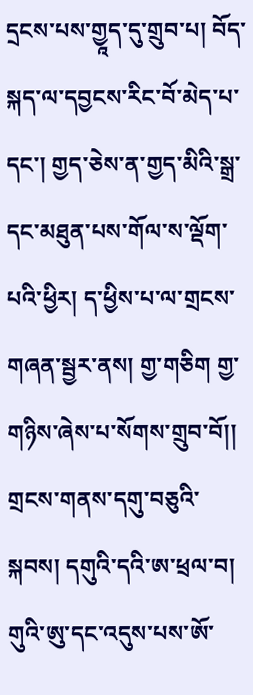དྲངས་པས་གྱཱད་དུ་གྲུབ་པ། བོད་སྐད་ལ་དབྱངས་རིང་བོ་མེད་པ་དང་། གྱད་ཅེས་ན་གྱད་མིའི་སྒྲ་དང་མཐུན་པས་གོལ་ས་ལྡོག་པའི་ཕྱིར། ད་ཕྱིས་པ་ལ་གྲངས་གཞན་སྦྱར་ནས། གྱ་གཅིག གྱ་གཉིས་ཞེས་པ་སོགས་གྲུབ་བོ།། གྲངས་གནས་དགུ་བཅུའི་སྐབས། དགུའི་དའི་ཨ་ཕྲལ་བ། གུའི་ཨུ་དང་འདུས་པས་ཨོ་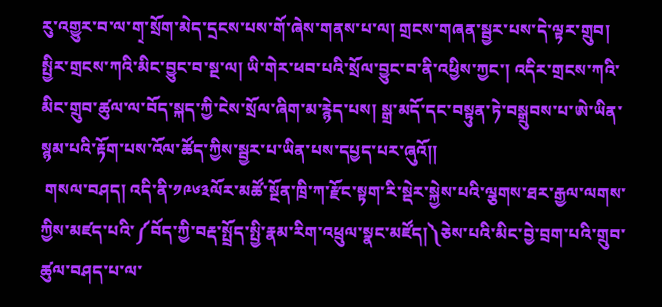རུ་འགྱུར་བ་ལ་ག྄་སྲོག་མེད་དྲངས་པས་གོ་ཞེས་གནས་པ་ལ། གྲངས་གཞན་སྦྱར་པས་དེ་ལྟར་གྲུབ། སྤྱིར་གྲངས་ཀའི་མིང་བྱུང་བ་སྔ་ལ། ཡི་གེར་ཕབ་པའི་སྲོལ་བྱུང་བ་ནི་འཕྱིས་ཀྱང་། འདིར་གྲངས་ཀའི་མིང་གྲུབ་ཚུལ་ལ་བོད་སྐད་ཀྱི་ངེས་སྲོལ་ཞིག་མ་རྙེད་པས། སྒྲ་མདོ་དང་བསྟུན་ཏེ་བསྒྲུབས་པ་ཨེ་ཡིན་སྙམ་པའི་རྟོག་པས་འོལ་ཚོད་ཀྱིས་སྦྱར་པ་ཡིན་པས་དཔྱད་པར་ཞུའོ།།
 གསལ་བཤད། འདི་ནི་༡༩༦༣ལོར་མཚོ་སྔོན་ཁྲི་ཀ་རྫོང་སྟག་རི་སྡེར་སྐྱེས་པའི་ལྕགས་ཐར་རྒྱལ་ལགས་ཀྱིས་མཛད་པའི་༼བོད་ཀྱི་བརྡ་སྤྲོད་སྤྱི་རྣམ་རིག་འཕྲུལ་སྣང་མཛོད།༽ཅེས་པའི་མིང་བྱེ་བྲག་པའི་གྲུབ་ཚུལ་བཤད་པ་ལ་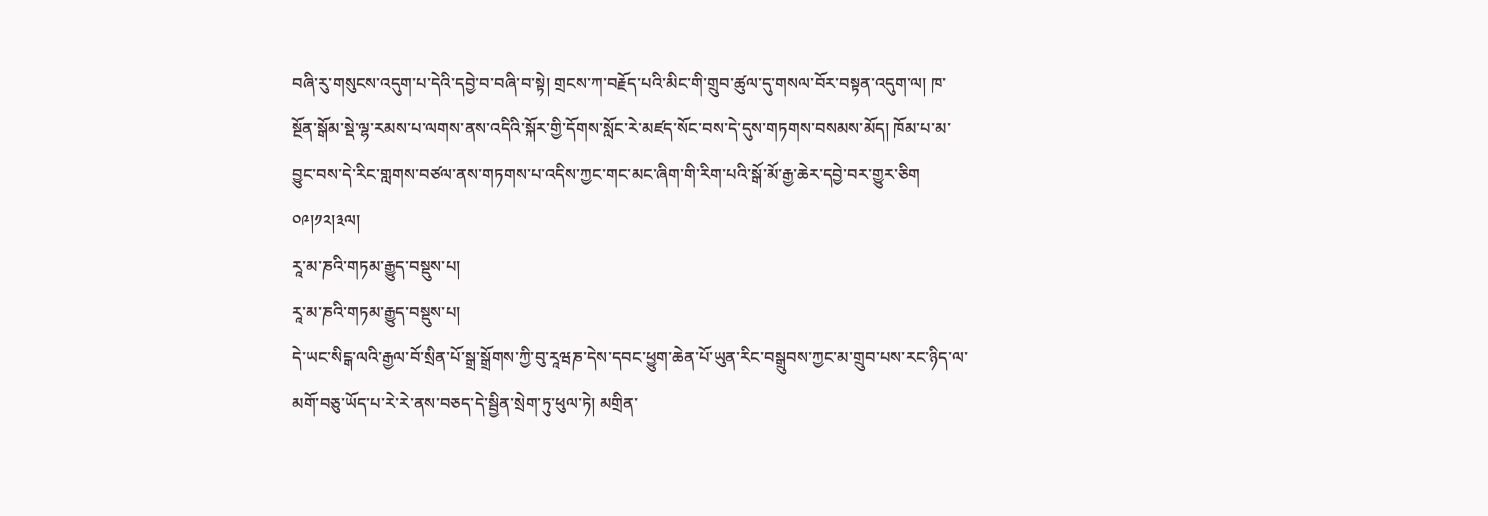བཞི་རུ་གསུངས་འདུག་པ་དེའི་དབྱེ་བ་བཞི་བ་སྟེ། གྲངས་ཀ་བརྗོད་པའི་མིང་གི་གྲུབ་ཚུལ་དུ་གསལ་བོར་བསྟན་འདུག་ལ། ཁ་སྔོན་སྒོམ་སྡེ་ལྷ་རམས་པ་ལགས་ནས་འདིའི་སྐོར་གྱི་དོགས་སློང་རེ་མཛད་སོང་བས་དེ་དུས་གཏགས་བསམས་མོད། ཁོམ་པ་མ་བྱུང་བས་དེ་རིང་གླགས་བཙལ་ནས་གཏགས་པ་འདིས་ཀྱང་གང་མང་ཞིག་གི་རིག་པའི་སྒོ་མོ་རྒྱ་ཆེར་དབྱེ་བར་གྱུར་ཅིག ༠༩།༡༢།༣ལ།
རཱ་མ་ཎའི་གཏམ་རྒྱུད་བསྡུས་པ།
རཱ་མ་ཎའི་གཏམ་རྒྱུད་བསྡུས་པ།
དེ་ཡང་སིངྒ་ལའི་རྒྱལ་བོ་སྲིན་པོ་སྒྲ་སྒྲོགས་ཀྱི་བུ་རཱཝཎ་དེས་དབང་ཕྱུག་ཆེན་པོ་ཡུན་རིང་བསྒྲུབས་ཀྱང་མ་གྲུབ་པས་རང་ཉིད་ལ་མགོ་བཅུ་ཡོད་པ་རེ་རེ་ནས་བཅད་དེ་སྦྱིན་སྲེག་ཏུ་ཕུལ་ཏེ། མགྲིན་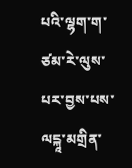པའི་ལྷག་ག་ཙམ་རེ་ལུས་པར་བྱས་པས་ལངྐཱ་མགྲིན་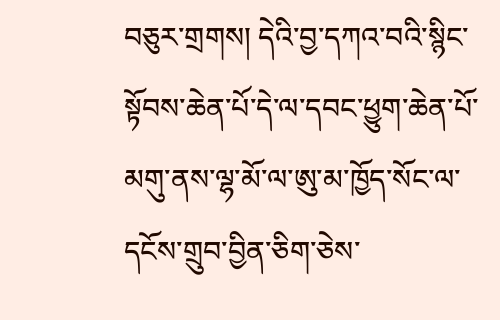བཅུར་གྲགས། དེའི་བྱ་དཀའ་བའི་སྙིང་སྟོབས་ཆེན་པོ་དེ་ལ་དབང་ཕྱུག་ཆེན་པོ་མགུ་ནས་ལྷ་མོ་ལ་ཨུ་མ་ཁྱོད་སོང་ལ་དངོས་གྲུབ་བྱིན་ཅིག་ཅེས་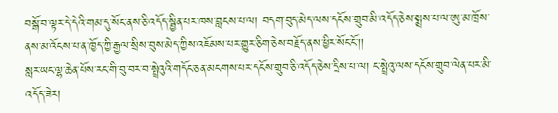བསྒོ་བ་ལྟར་དེ་དེའི་གམ་དུ་སོང་ནས་ཅི་འདོད་སྦྱིན་པར་ཁས་བླངས་པ་ལ། བདག་བུད་མེད་ལས་དངོས་གྲུབ་མི་འདོད་ཅེས་སྨྲས་པ་ལ་ཨུ་མ་ཁྲོས་ནས་མ་འོངས་པ་ན་ཁྱོད་ཀྱི་རྒྱལ་སྲིས་བུས་མེད་ཀྱིས་འཇོམས་པར་གྱུར་ཅིག་ཅེས་བརྗོད་ནས་ཕྱིར་སོང་ངོ་།།
སླར་ཡང་ལྷ་ཆེན་པོས་རང་གི་བུ་བར་བ་སྤྲེའུའི་གདོང་ཅན་མངགས་པར་དངོས་གྲུབ་ཅི་འདོད་ཅེས་དྲིས་པ་ལ། ང་སྤྲེའུ་ལས་དངོས་གྲུབ་ལེན་པར་མི་འདོད་ཟེར།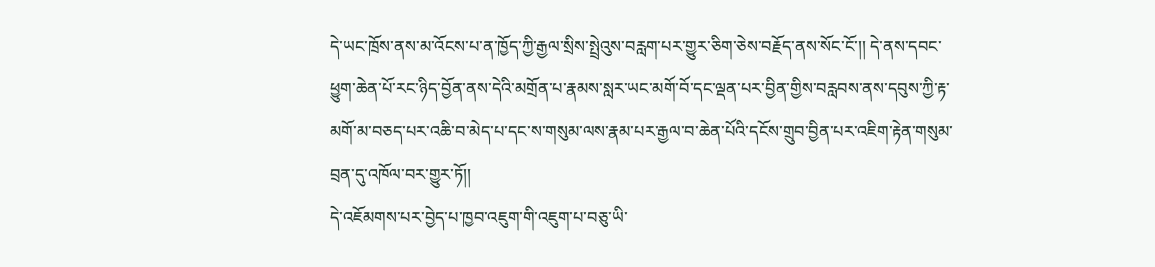དེ་ཡང་ཁྲོས་ནས་མ་འོངས་པ་ན་ཁྱོད་ཀྱི་རྒྱལ་སྲིས་སྤྲེའུས་བརླག་པར་གྱུར་ཅིག་ཅེས་བརྗོད་ནས་སོང་ངོ་།། དེ་ནས་དབང་ཕྱུག་ཆེན་པོ་རང་ཉིད་བྱོན་ནས་དེའི་མགྲོན་པ་རྣམས་སླར་ཡང་མགོ་བོ་དང་ལྡན་པར་བྱིན་གྱིས་བརླབས་ནས་དབུས་ཀྱི་རྟ་མགོ་མ་བཅད་པར་འཆི་བ་མེད་པ་དང་ས་གསུམ་ལས་རྣམ་པར་རྒྱལ་བ་ཆེན་པོའི་དངོས་གྲུབ་བྱིན་པར་འཇིག་རྟེན་གསུམ་བྲན་དུ་འཁོལ་བར་གྱུར་ཏོ།།
དེ་འཇོམགས་པར་བྱེད་པ་ཁྱབ་འཇུག་གི་འཇུག་པ་བཅུ་ཡི་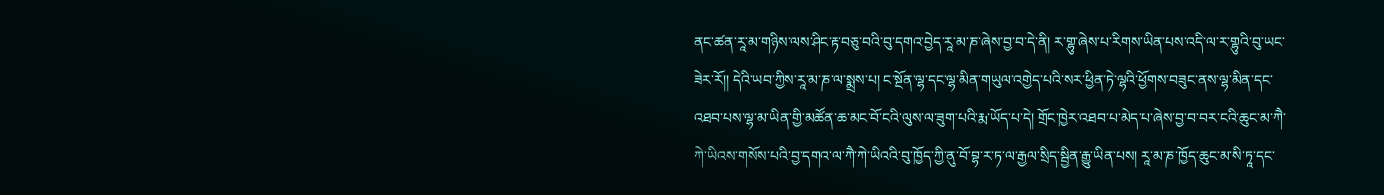ནང་ཚན་རཱ་མ་གཉིས་ལས་ཤིང་རྟ་བཅུ་བའི་བུ་དགའ་བྱེད་རཱ་མ་ཎ་ཞེས་བྱ་བ་དེ་ནི། ར་གྷུ་ཞེས་པ་རིགས་ཡིན་པས་འདི་ལ་ར་གྷུའི་བུ་ཡང་ཟེར་རོ།། དེའི་ཡབ་ཀྱིས་རཱ་མ་ཎ་ལ་སྨྲས་པ། ང་སྔོན་ལྷ་དང་ལྷ་མིན་གཡུལ་འགྱེད་པའི་སར་ཕྱིན་ཏེ་ལྷའི་ཕྱོགས་བཟུང་ནས་ལྷ་མིན་དང་འཐབ་པས་ལྷ་མ་ཡིན་གྱི་མཚོན་ཆ་མང་བོ་ངའི་ལུས་ལ་ཟུག་པའི་རྨ་ཡོད་པ་དེ། གྲོང་ཁྱེར་འཐབ་པ་མེད་པ་ཞེས་བྱ་བ་བར་ངའི་ཆུང་མ་ཀཻ་ཀེ་ཡིའས་གསོས་པའི་བྱ་དགའ་ལ་ཀཻ་ཀེ་ཡིའའི་བུ་ཁྱོད་ཀྱི་ནུ་བོ་བྷ་ར་ཏ་ལ་རྒྱལ་སྲིད་སྦྱིན་རྒྱུ་ཡིན་པས། རཱ་མ་ཎ་ཁྱོད་ཆུང་མ་སི་ཏཱ་དང་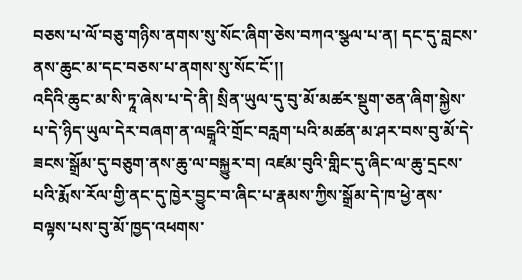བཅས་པ་ལོ་བཅུ་གཉིས་ནགས་སུ་སོང་ཞིག་ཅེས་བཀའ་སྩལ་པ་ན། དང་དུ་བླངས་ནས་ཆུང་མ་དང་བཅས་པ་ནགས་སུ་སོང་ངོ་།།
འདིའི་ཆུང་མ་སི་ཏཱ་ཞེས་པ་དེ་ནི། སྲིན་ཡུལ་དུ་བུ་མོ་མཚར་སྡུག་ཅན་ཞིག་སྐྱེས་པ་དེ་ཉིད་ཡུལ་དེར་བཞག་ན་ལངྒཱའི་གྲོང་བརླག་པའི་མཚན་མ་ཤར་བས་བུ་མོ་དེ་ཟངས་སྒྲོམ་དུ་བཅུག་ནས་ཆུ་ལ་བསྐྱུར་བ། འཛམ་བུའི་གླིང་དུ་ཞིང་ལ་ཆུ་དྲངས་པའི་རྨོས་རོལ་གྱི་ནང་དུ་ཁྱེར་བྱུང་བ་ཞིང་པ་རྣམས་ཀྱིས་སྒྲོམ་དེ་ཁ་ཕྱེ་ནས་བལྟས་པས་བུ་མོ་ཁྱད་འཕགས་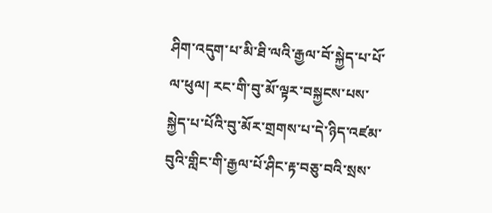ཤིག་འདུག་པ་མི་ཐི་ལའི་རྒྱལ་བོ་སྐྱེད་པ་པོ་ལ་ཕུལ། རང་གི་བུ་མོ་ལྟར་བསྐྱངས་པས་སྐྱེད་པ་པོའི་བུ་མོར་གྲགས་པ་དེ་ཉིད་འཛམ་བུའི་གླིང་གི་རྒྱལ་པོ་ཤིང་རྟ་བཅུ་བའི་སྲས་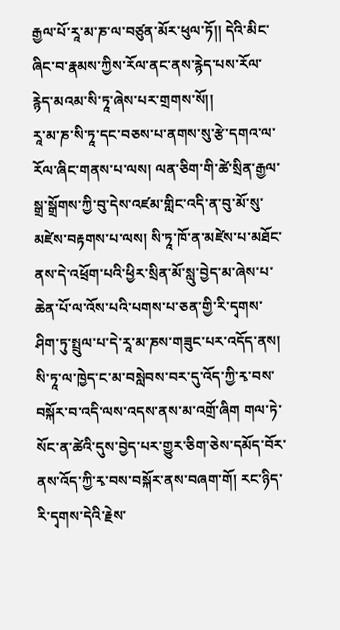རྒྱལ་པོ་རཱ་མ་ཎ་ལ་བཙུན་མོར་ཕུལ་ཏོ།། དེའི་མིང་ཞིང་བ་རྣམས་ཀྱིས་རོལ་ནང་ནས་རྙེད་པས་རོལ་རྙེད་མའམ་སི་ཏཱ་ཞེས་པར་གྲགས་སོ།།
རཱ་མ་ཎ་སི་ཏཱ་དང་བཅས་པ་ནགས་སུ་རྩེ་དགའ་ལ་རོལ་ཞིང་གནས་པ་ལས། ལན་ཅིག་གི་ཚེ་སྲིན་རྒྱལ་སྒྲ་སྒྲོགས་ཀྱི་བུ་དེས་འཛམ་གླིང་འདི་ན་བུ་མོ་སུ་མཛེས་བརྟགས་པ་ལས། སི་ཏཱ་ཁོ་ན་མཛེས་པ་མཐོང་ནས་དེ་འཕྲོག་པའི་ཕྱིར་སྲིན་མོ་སླུ་བྱེད་མ་ཞེས་པ་ཆེན་པོ་ལ་འོས་པའི་པགས་པ་ཅན་གྱི་རི་དྭགས་ཤིག་ཏུ་སྤྲུལ་པ་དེ་རཱ་མ་ཎས་གཟུང་པར་འདོད་ནས། སི་ཏཱ་ལ་ཁྱེད་ང་མ་བསླེབས་བར་དུ་འོད་ཀྱི་རྭ་བས་བསྐོར་བ་འདི་ལས་འདས་ནས་མ་འགྲོ་ཞིག གལ་ཏེ་སོང་ན་ཚེའི་དུས་བྱེད་པར་གྱུར་ཅིག་ཅེས་དམོད་བོར་ནས་འོད་ཀྱི་རྭ་བས་བསྐོར་ནས་བཞག་གོ། རང་ཉིད་རི་དྭགས་དེའི་རྗེས་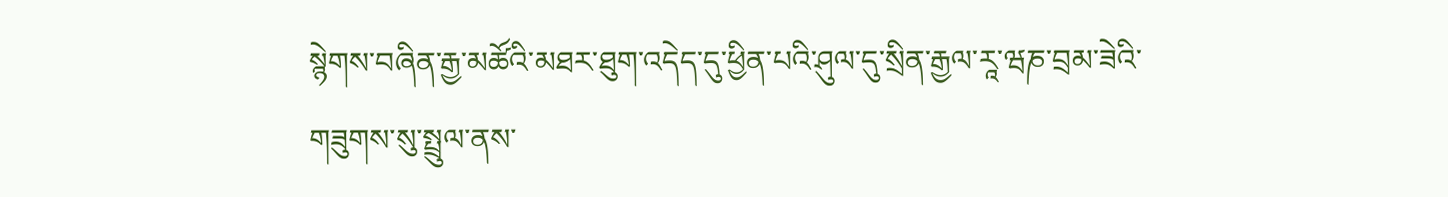སྙེགས་བཞིན་རྒྱ་མཚོའི་མཐར་ཐུག་འདེད་དུ་ཕྱིན་པའི་ཤུལ་དུ་སྲིན་རྒྱལ་རཱ་ཝཎ་བྲམ་ཟེའི་གཟུགས་སུ་སྤྲུལ་ནས་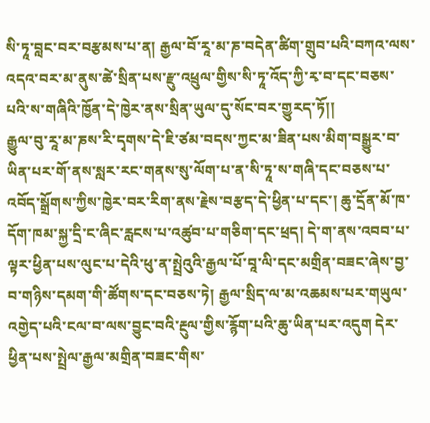སི་ཏཱ་བླང་བར་བརྩམས་པ་ན། རྒྱལ་བོ་རཱ་མ་ཎ་བདེན་ཚིག་གྲུབ་པའི་བཀའ་ལས་འདའ་བར་མ་ནུས་ཚེ་སྲིན་པས་རྫུ་འཕྲུལ་གྱིས་སི་ཏཱ་འོད་ཀྱི་རྭ་བ་དང་བཅས་པའི་ས་གཞིའི་ཁྱོན་དེ་ཁྱེར་ནས་སྲིན་ཡུལ་དུ་སོང་བར་གྱུརད་ཏོ།།
རྒྱུལ་བུ་རཱ་མ་ཎས་རི་དྭགས་དེ་ཇི་ཙམ་བདས་ཀྱང་མ་ཟིན་པས་མིག་བསྒྱུར་བ་ཡིན་པར་གོ་ནས་སླར་རང་གནས་སུ་ལོག་པ་ན་སི་ཏཱ་ས་གཞི་དང་བཅས་པ་འབོད་སྒྲོགས་ཀྱིས་ཁྱེར་བར་རིག་ནས་རྗེས་བརྩད་དེ་ཕྱིན་པ་དང་། ཆུ་དྲོན་མོ་ཁ་དོག་ཁམ་སྐྱ་དྲི་ང་ཞིང་རླངས་པ་འཚུབ་པ་གཅིག་དང་ཕྲད། དེ་ག་ནས་འབབ་པ་ལྟར་ཕྱིན་པས་ལུང་པ་དེའི་ཕུ་ན་སྤྲེའུའི་རྒྱལ་པོ་བཱ་ལི་དང་མགྲིན་བཟང་ཞེས་བྱ་བ་གཉིས་དམག་གི་ཚོགས་དང་བཅས་ཏེ། རྒྱལ་སྲིད་ལ་མ་འཆམས་པར་གཡུལ་འགྱེད་པའི་ངལ་བ་ལས་བྱུང་བའི་རྔུལ་གྱིས་རྙོག་པའི་ཆུ་ཡིན་པར་འདུག དེར་ཕྱིན་པས་སྤྲེལ་རྒྱལ་མགྲིན་བཟང་གིས་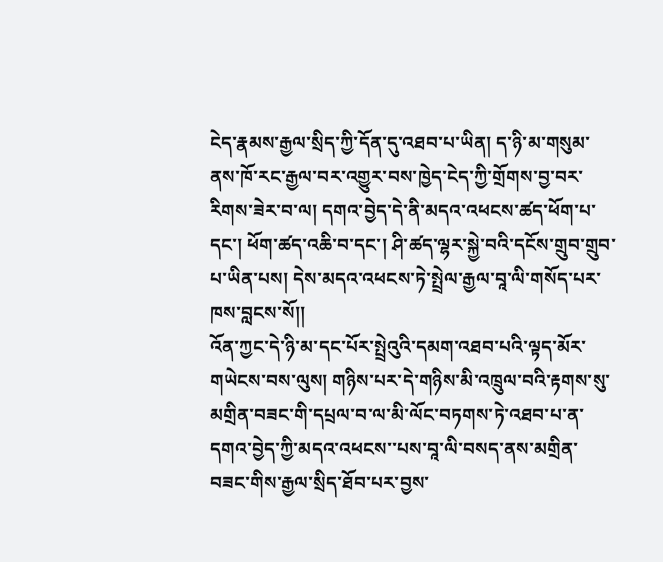ངེད་རྣམས་རྒྱལ་སྲིད་ཀྱི་དོན་དུ་འཐབ་པ་ཡིན། ད་ཉི་མ་གསུམ་ནས་ཁོ་རང་རྒྱལ་བར་འགྱུར་བས་ཁྱེད་ངེད་ཀྱི་གྲོགས་བྱ་བར་རིགས་ཟེར་བ་ལ། དགའ་བྱེད་དེ་ནི་མདའ་འཕངས་ཚད་ཕོག་པ་དང་། ཕོག་ཚད་འཆི་བ་དང་། ཤི་ཚད་ལྷར་སྐྱེ་བའི་དངོས་གྲུབ་གྲུབ་པ་ཡིན་པས། དེས་མདའ་འཕངས་ཏེ་སྤྲེལ་རྒྱལ་བཱ་ལི་གསོད་པར་ཁས་བླངས་སོ།།
འོན་ཀྱང་དེ་ཉི་མ་དང་པོར་སྤྲེའུའི་དམག་འཐབ་པའི་ལྟད་མོར་གཡེངས་བས་ལུས། གཉིས་པར་དེ་གཉིས་མི་འཁྲུལ་བའི་རྟགས་སུ་མགྲིན་བཟང་གི་དཔྲལ་བ་ལ་མི་ལོང་བཏགས་ཏེ་འཐབ་པ་ན་དགའ་བྱེད་ཀྱི་མདའ་འཕངས་་པས་བཱ་ལི་བསད་ནས་མགྲིན་བཟང་གིས་རྒྱལ་སྲིད་ཐོབ་པར་བྱས་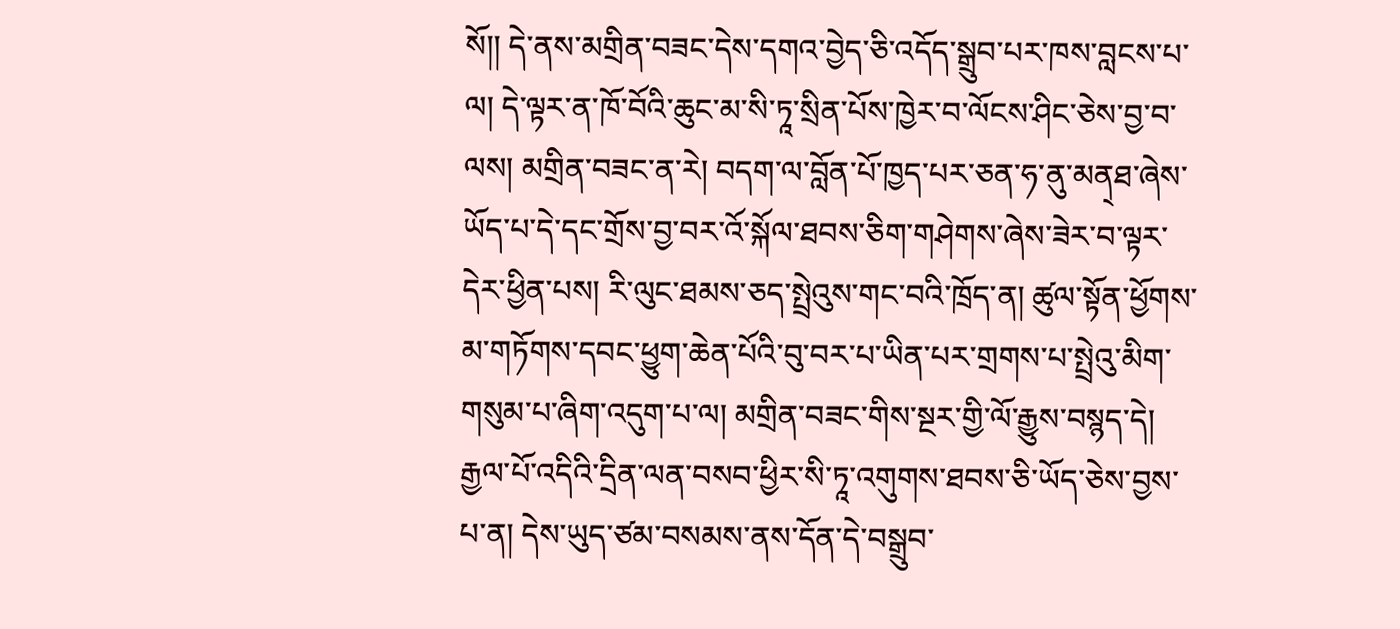སོ།། དེ་ནས་མགྲིན་བཟང་དེས་དགའ་བྱེད་ཅི་འདོད་སྒྲུབ་པར་ཁས་བླངས་པ་ལ། དེ་ལྟར་ན་ཁོ་བོའི་ཆུང་མ་སི་ཏཱ་སྲིན་པོས་ཁྱེར་བ་ལོངས་ཤིང་ཅེས་བྱ་བ་ལས། མགྲིན་བཟང་ན་རེ། བདག་ལ་བློན་པོ་ཁྱད་པར་ཅན་ཧ་ནུ་མན྄ཐ་ཞེས་ཡོད་པ་དེ་དང་གྲོས་བྱ་བར་འོ་སྐོལ་ཐབས་ཅིག་གཤེགས་ཞེས་ཟེར་བ་ལྟར་དེར་ཕྱིན་པས། རི་ལུང་ཐམས་ཅད་སྤྲེའུས་གང་བའི་ཁྲོད་ན། ཚུལ་སྟོན་ཕྱོགས་མ་གཏོགས་དབང་ཕྱུག་ཆེན་པོའི་བུ་བར་པ་ཡིན་པར་གྲགས་པ་སྤྲེའུ་མིག་གསུམ་པ་ཞིག་འདུག་པ་ལ། མགྲིན་བཟང་གིས་སྔར་གྱི་ལོ་རྒྱུས་བསྙད་དེ། རྒྱལ་པོ་འདིའི་དྲིན་ལན་བསབ་ཕྱིར་སི་ཏཱ་འགུགས་ཐབས་ཅི་ཡོད་ཅེས་བྱས་པ་ན། དེས་ཡུད་ཙམ་བསམས་ནས་དོན་དེ་བསྒྲུབ་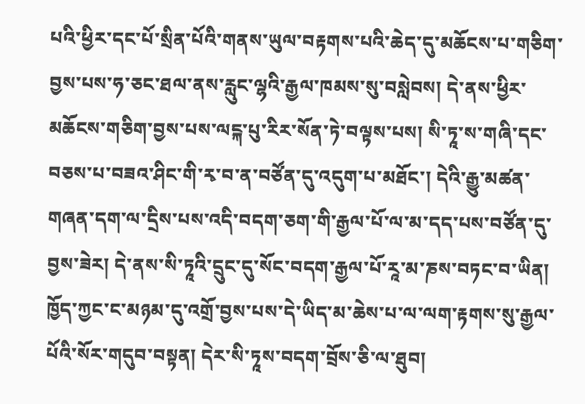པའི་ཕྱིར་དང་པོ་སྲིན་པོའི་གནས་ཡུལ་བརྟགས་པའི་ཆེད་དུ་མཆོངས་པ་གཅིག་བྱས་པས་ཧ་ཅང་ཐལ་ནས་རླུང་ལྷའི་རྒྱལ་ཁམས་སུ་བསླེབས། དེ་ནས་ཕྱིར་མཆོངས་གཅིག་བྱས་པས་ལངྐ་པུ་རིར་སོན་ཏེ་བལྟས་པས། སི་ཏཱ་ས་གཞི་དང་བཅས་པ་བཟའ་ཤིང་གི་རྭ་བ་ན་བཙོན་དུ་འདུག་པ་མཐོང་། དེའི་རྒྱུ་མཚན་གཞན་དག་ལ་དྲིས་པས་འདི་བདག་ཅག་གི་རྒྱལ་པོ་ལ་མ་དད་པས་བཙོན་དུ་བྱས་ཟེར། དེ་ནས་སི་ཏཱའི་དྲུང་དུ་སོང་བདག་རྒྱལ་པོ་རཱ་མ་ཎས་བཏང་བ་ཡིན། ཁྱོད་ཀྱང་ང་མཉམ་དུ་འགྲོ་བྱས་པས་དེ་ཡིད་མ་ཆེས་པ་ལ་ལག་རྟགས་སུ་རྒྱལ་པོའི་སོར་གདུབ་བསྟན། དེར་སི་ཏཱས་བདག་བྲོས་ཅི་ལ་ཐུབ།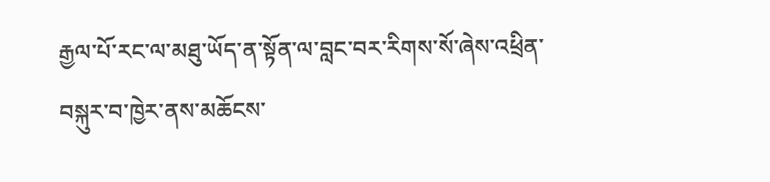རྒྱལ་པོ་རང་ལ་མཐུ་ཡོད་ན་སྟོན་ལ་བླང་བར་རིགས་སོ་ཞེས་འཕྲིན་བསྐུར་བ་ཁྱེར་ནས་མཆོངས་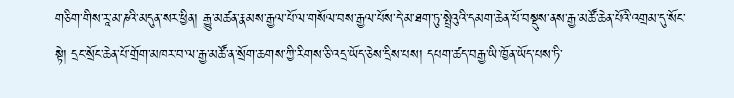གཅིག་གིས་རཱ་མ་ཎའི་མདུན་སར་ཕྱིན། རྒྱུ་མཚན་རྣམས་རྒྱལ་པོ་ལ་གསོལ་བས་རྒྱལ་པོས་དེ་མ་ཐག་ཏུ་སྤྲེའུའི་དམག་ཆེན་པོ་བསྡུས་ནས་རྒྱ་མཚོ་ཆེན་པོའི་འགྲམ་དུ་སོང་སྟེ། དྲང་སྲོང་ཆེན་པོ་གྲོག་མཁར་བ་ལ་རྒྱ་མཚོ་ན་སྲོག་ཆགས་ཀྱི་རིགས་ཅི་འདྲ་ཡོད་ཅེས་དྲིས་པས། དཔག་ཚད་བརྒྱ་ཡི་ཁྱོན་ཡོད་པས་ཏི་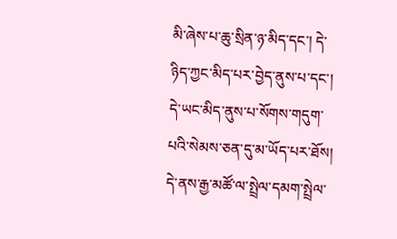མི་ཞེས་པ་ཆུ་སྲིན་ཉ་མིད་དང་། དེ་ཉིད་ཀྱང་མིད་པར་བྱེད་ནུས་པ་དང་། དེ་ཡང་མིད་ནུས་པ་སོགས་གདུག་པའི་སེམས་ཅན་དུ་མ་ཡོད་པར་ཐོས། དེ་ནས་རྒྱ་མཚོ་ལ་སྤྲེལ་དམག་སྤྲེལ་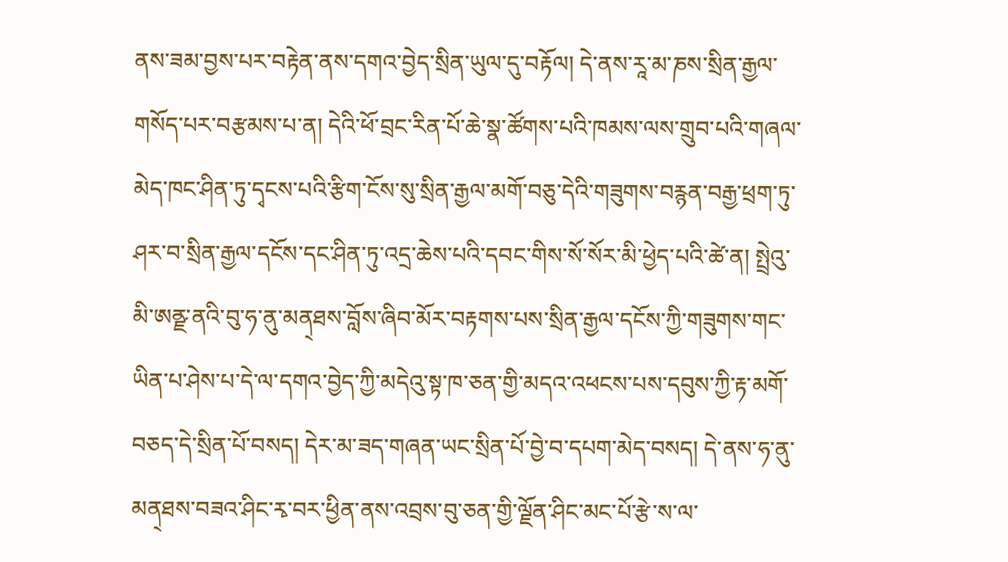ནས་ཟམ་བྱས་པར་བརྟེན་ནས་དགའ་བྱེད་སྲིན་ཡུལ་དུ་བརྟོལ། དེ་ནས་རཱ་མ་ཎས་སྲིན་རྒྱལ་གསོད་པར་བརྩམས་པ་ན། དེའི་ཕོ་བྲང་རིན་པོ་ཆེ་སྣ་ཚོགས་པའི་ཁམས་ལས་གྲུབ་པའི་གཞལ་མེད་ཁང་ཤིན་ཏུ་དྭངས་པའི་རྩིག་ངོས་སུ་སྲིན་རྒྱལ་མགོ་བཅུ་དེའི་གཟུགས་བརྙན་བརྒྱ་ཕྲག་ཏུ་ཤར་བ་སྲིན་རྒྱལ་དངོས་དང་ཤིན་ཏུ་འདྲ་ཆེས་པའི་དབང་གིས་སོ་སོར་མི་ཕྱེད་པའི་ཚེ་ན། སྤྲེའུ་མི་ཨནྫ་ནའི་བུ་ཧ་ནུ་མན྄ཐས་བློས་ཞིབ་མོར་བརྟགས་པས་སྲིན་རྒྱལ་དངོས་ཀྱི་གཟུགས་གང་ཡིན་པ་ཤེས་པ་དེ་ལ་དགའ་བྱེད་ཀྱི་མདེའུ་སྟ་ཁ་ཅན་གྱི་མདའ་འཕངས་པས་དབུས་ཀྱི་རྟ་མགོ་བཅད་དེ་སྲིན་པོ་བསད། དེར་མ་ཟད་གཞན་ཡང་སྲིན་པོ་བྱེ་བ་དཔག་མེད་བསད། དེ་ནས་ཧ་ནུ་མན྄ཐས་བཟའ་ཤིང་རྭ་བར་ཕྱིན་ནས་འབྲས་བུ་ཅན་གྱི་ལྗོན་ཤིང་མང་པོ་རྩེ་ས་ལ་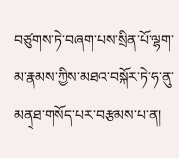བཙུགས་ཏེ་བཞག་པས་སྲིན་པོ་ལྷག་མ་རྣམས་ཀྱིས་མཐའ་བསྐོར་ཏེ་ཧ་ནུ་མན྄ཐ་གསོད་པར་བརྩམས་པ་ན།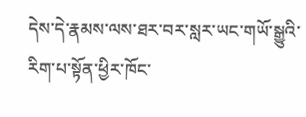དེས་དེ་རྣམས་ལས་ཐར་བར་སླར་ཡང་གཡོ་སྒྱུའི་རིག་པ་སྟོན་ཕྱིར་ཁོང་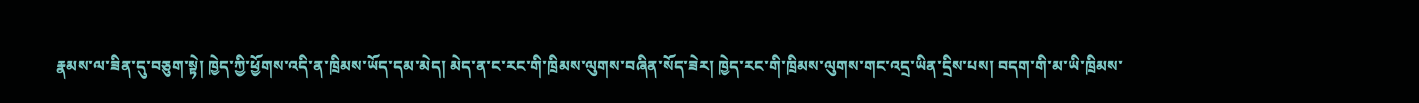རྣམས་ལ་ཟིན་དུ་བཅུག་སྟེ། ཁྱེད་ཀྱི་ཕྱོགས་འདི་ན་ཁྲིམས་ཡོད་དམ་མེད། མེད་ན་ང་རང་གི་ཁྲིམས་ལུགས་བཞིན་སོད་ཟེར། ཁྱེད་རང་གི་ཁྲིམས་ལུགས་གང་འདྲ་ཡིན་དྲིས་པས། བདག་གི་མ་ཡི་ཁྲིམས་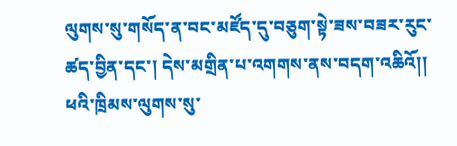ལུགས་སུ་གསོད་ན་བང་མཛོད་དུ་བཅུག་སྟེ་ཟས་བཟར་རུང་ཚད་བྱིན་དང་། དེས་མགྲིན་པ་འགགས་ནས་བདག་འཆིའོ།། ཕའི་ཁྲིམས་ལུགས་སུ་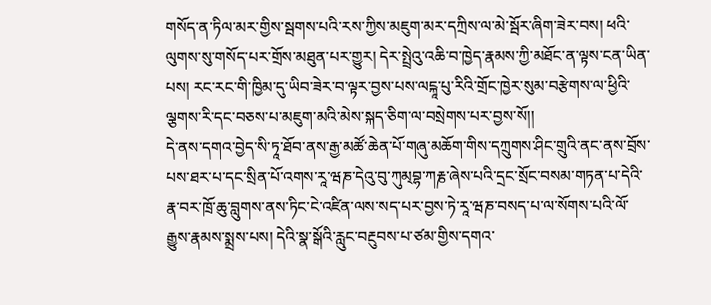གསོད་ན་ཏིལ་མར་གྱིས་སྦགས་པའི་རས་ཀྱིས་མཇུག་མར་དཀྲིས་ལ་མེ་སྦོར་ཞིག་ཟེར་བས། ཕའི་ལུགས་སུ་གསོད་པར་གྲོས་མཐུན་པར་གྱུར། དེར་སྤྲེའུ་འཆི་བ་ཁྱེད་རྣམས་ཀྱི་མཐོང་ན་ལྟས་ངན་ཡིན་པས། རང་རང་གི་ཁྱིམ་དུ་ཡིབ་ཟེར་བ་ལྟར་བྱས་པས་ལངྐཱ་པུ་རིའི་གྲོང་ཁྱེར་སུམ་བརྩེགས་ལ་ཕྱིའི་ལྕགས་རི་དང་བཅས་པ་མཇུག་མའི་མེས་སྐད་ཅིག་ལ་བསྲེགས་པར་བྱས་སོ།།
དེ་ནས་དགའ་བྱེད་སི་ཏཱ་ཐོབ་ནས་རྒྱ་མཚོ་ཆེན་པོ་གཞུ་མཆོག་གིས་དཀྲུགས་ཤིང་གྲུའི་ནང་ནས་བྲོས་པས་ཐར་པ་དང་སྲིན་པོ་འགས་རཱ་ཝཎ་དེའུ་བུ་ཀུམ྄བྷ་ཀརྞ་ཞེས་པའི་དྲང་སྲོང་བསམ་གཏན་པ་དེའི་རྣ་བར་ཁྲོ་ཆུ་བླུགས་ནས་ཏིང་ངེ་འཛིན་ལས་སད་པར་བྱས་ཏེ་རཱ་ཝཎ་བསད་པ་ལ་སོགས་པའི་ལོ་རྒྱུས་རྣམས་སྨྲས་པས། དེའི་སྣ་སྒོའི་རླུང་བརྔུབས་པ་ཙམ་གྱིས་དགའ་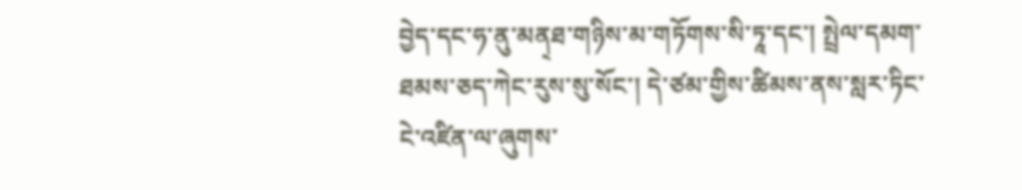བྱེད་དང་ཧ་ནུ་མན྄ཐ་གཉིས་མ་གཏོགས་སི་ཏཱ་དང་། སྤྲེལ་དམག་ཐམས་ཅད་ཀེང་རུས་སུ་སོང་། དེ་ཙམ་གྱིས་ཚིམས་ནས་སླར་ཏིང་ངེ་འཛིན་ལ་ཞུགས་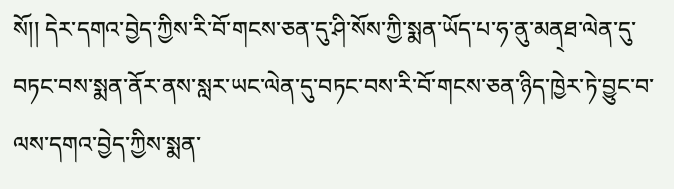སོ།། དེར་དགའ་བྱེད་ཀྱིས་རི་བོ་གངས་ཅན་དུ་ཤི་སོས་ཀྱི་སྨན་ཡོད་པ་ཧ་ནུ་མན྄ཐ་ལེན་དུ་བཏང་བས་སྨན་ནོར་ནས་སླར་ཡང་ལེན་དུ་བཏང་བས་རི་བོ་གངས་ཅན་ཉིད་ཁྱེར་ཏེ་བྱུང་བ་ལས་དགའ་བྱེད་ཀྱིས་སྨན་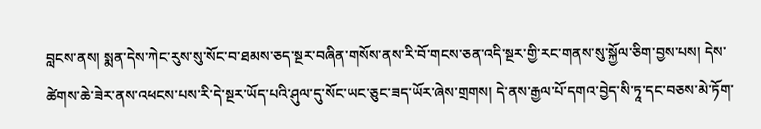བླངས་ནས། སྨན་དེས་ཀེང་རུས་སུ་སོང་བ་ཐམས་ཅད་སྔར་བཞིན་གསོས་ནས་རི་བོ་གངས་ཅན་འདི་སྔར་གྱི་རང་གནས་སུ་སྐྱོལ་ཅིག་བྱས་པས། དེས་ཚེགས་ཆེ་ཟེར་ནས་འཕངས་པས་རི་དེ་སྔར་ཡོད་པའི་ཤུལ་དུ་སོང་ཡང་ཅུང་ཟད་ཡོར་ཞེས་གྲགས། དེ་ནས་རྒྱལ་པོ་དགའ་བྱེད་སི་ཏཱ་དང་བཅས་མེ་ཏོག་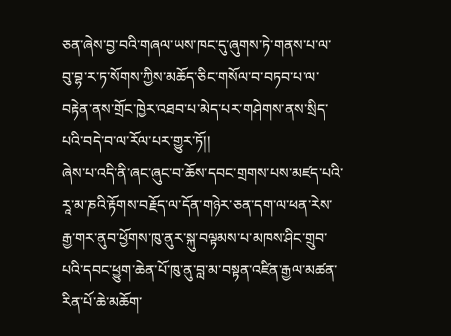ཅན་ཞེས་བྱ་བའི་གཞལ་ཡས་ཁང་དུ་ཞུགས་ཏེ་གནས་པ་ལ་བུ་བྷ་ར་ཏ་སོགས་ཀྱིས་མཆོད་ཅིང་གསོལ་བ་བཏབ་པ་ལ་བརྟེན་ནས་གྲོང་ཁྱེར་འཐབ་པ་མེད་པར་གཤེགས་ནས་སྲིད་པའི་བདེ་བ་ལ་རོལ་པར་གྱུར་ཏོ།།
ཞེས་པ་འདི་ནི་ཞང་ཞུང་བ་ཆོས་དབང་གྲགས་པས་མཛད་པའི་རཱ་མ་ཎའི་རྟོགས་བརྗོད་ལ་དོན་གཉེར་ཅན་དག་ལ་ཕན་རེས་རྒྱ་གར་ནུབ་ཕྱོགས་ཁུ་ནུར་སྐུ་བལྟམས་པ་མཁས་ཤིང་གྲུབ་པའི་དབང་ཕྱུག་ཆེན་པོ་ཁུ་ནུ་བླ་མ་བསྟན་འཛིན་རྒྱལ་མཚན་རིན་པོ་ཆེ་མཆོག་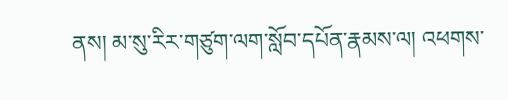ནས། མ་སུ་རིར་གཙུག་ལག་སློབ་དཔོན་རྣམས་ལ། འཕགས་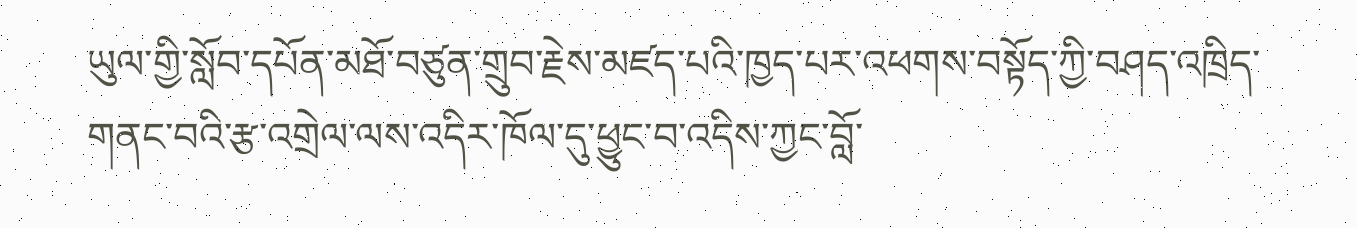ཡུལ་གྱི་སློབ་དཔོན་མཐོ་བཙུན་གྲུབ་རྗེས་མཛད་པའི་ཁྱད་པར་འཕགས་བསྟོད་ཀྱི་བཤད་འཁྲིད་གནང་བའི་རྩ་འགྲེལ་ལས་འདིར་ཁོལ་དུ་ཕྱུང་བ་འདིས་ཀྱང་བློ་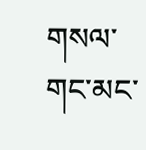གསལ་གང་མང་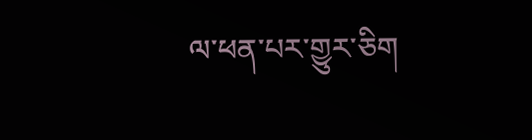ལ་ཕན་པར་གྱུར་ཅིག